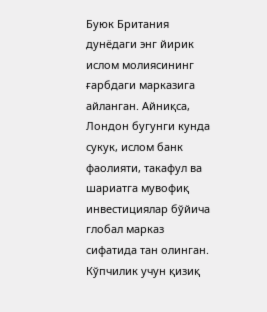Буюк Британия дунёдаги энг йирик ислом молиясининг ғарбдаги марказига айланган. Айниқса, Лондон бугунги кунда сукук, ислом банк фаолияти, такафул ва шариатга мувофиқ инвестициялар бўйича глобал марказ сифатида тан олинган. Кўпчилик учун қизиқ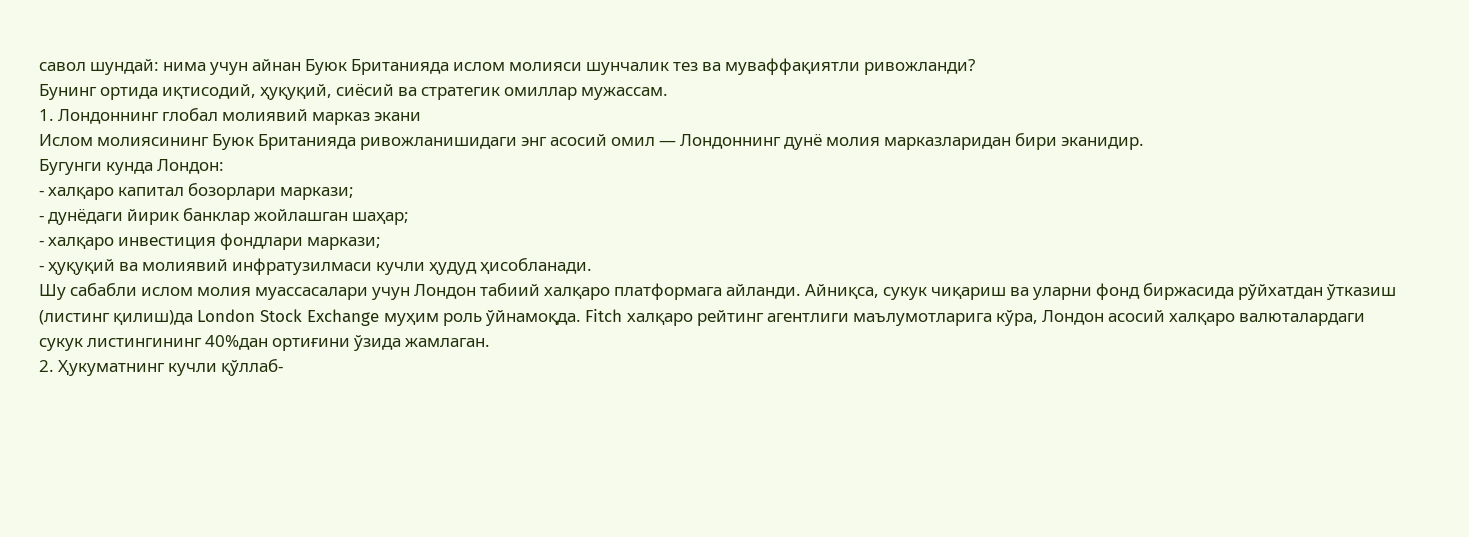савол шундай: нима учун айнан Буюк Британияда ислом молияси шунчалик тез ва муваффақиятли ривожланди?
Бунинг ортида иқтисодий, ҳуқуқий, сиёсий ва стратегик омиллар мужассам.
1. Лондоннинг глобал молиявий марказ экани
Ислом молиясининг Буюк Британияда ривожланишидаги энг асосий омил — Лондоннинг дунё молия марказларидан бири эканидир.
Бугунги кунда Лондон:
- халқаро капитал бозорлари маркази;
- дунёдаги йирик банклар жойлашган шаҳар;
- халқаро инвестиция фондлари маркази;
- ҳуқуқий ва молиявий инфратузилмаси кучли ҳудуд ҳисобланади.
Шу сабабли ислом молия муассасалари учун Лондон табиий халқаро платформага айланди. Айниқса, сукук чиқариш ва уларни фонд биржасида рўйхатдан ўтказиш (листинг қилиш)да London Stock Exchange муҳим роль ўйнамоқда. Fitch халқаро рейтинг агентлиги маълумотларига кўра, Лондон асосий халқаро валюталардаги сукук листингининг 40%дан ортиғини ўзида жамлаган.
2. Ҳукуматнинг кучли қўллаб-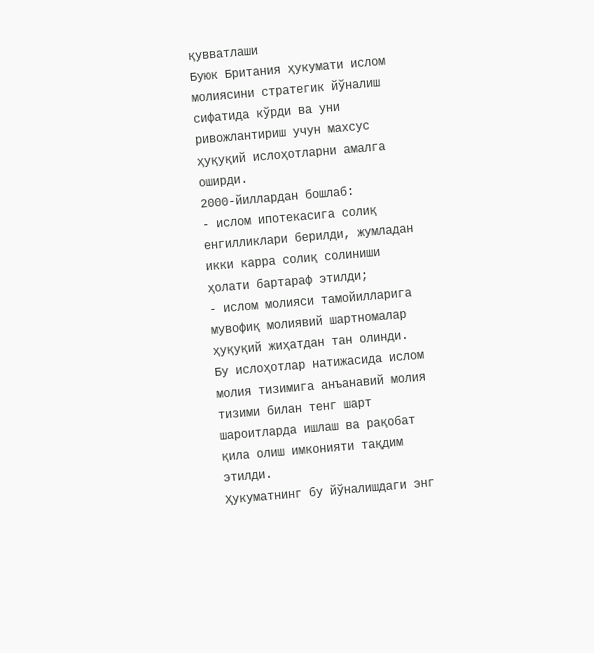қувватлаши
Буюк Британия ҳукумати ислом молиясини стратегик йўналиш сифатида кўрди ва уни ривожлантириш учун махсус ҳуқуқий ислоҳотларни амалга оширди.
2000-йиллардан бошлаб:
- ислом ипотекасига солиқ енгилликлари берилди, жумладан икки карра солиқ солиниши ҳолати бартараф этилди;
- ислом молияси тамойилларига мувофиқ молиявий шартномалар ҳуқуқий жиҳатдан тан олинди.
Бу ислоҳотлар натижасида ислом молия тизимига анъанавий молия тизими билан тенг шарт шароитларда ишлаш ва рақобат қила олиш имконияти тақдим этилди.
Ҳукуматнинг бу йўналишдаги энг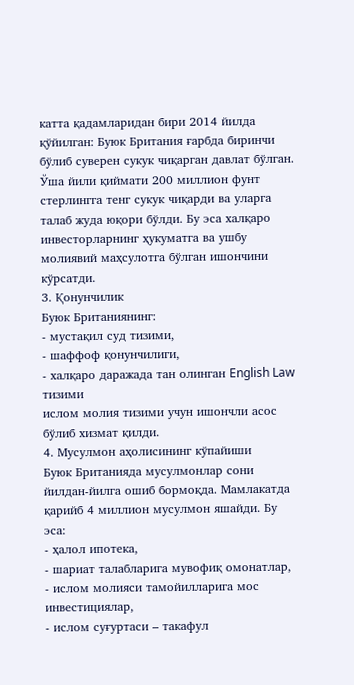катта қадамларидан бири 2014 йилда қўйилган: Буюк Британия ғарбда биринчи бўлиб суверен сукук чиқарган давлат бўлган. Ўша йили қиймати 200 миллион фунт стерлингга тенг сукук чиқарди ва уларга талаб жуда юқори бўлди. Бу эса халқаро инвесторларнинг ҳукуматга ва ушбу молиявий маҳсулотга бўлган ишончини кўрсатди.
3. Қонунчилик
Буюк Британиянинг:
- мустақил суд тизими,
- шаффоф қонунчилиги,
- халқаро даражада тан олинган English Law тизими
ислом молия тизими учун ишончли асос бўлиб хизмат қилди.
4. Мусулмон аҳолисининг кўпайиши
Буюк Британияда мусулмонлар сони йилдан-йилга ошиб бормоқда. Мамлакатда қарийб 4 миллион мусулмон яшайди. Бу эса:
- ҳалол ипотека,
- шариат талабларига мувофиқ омонатлар,
- ислом молияси тамойилларига мос инвестициялар,
- ислом суғуртаси – такафул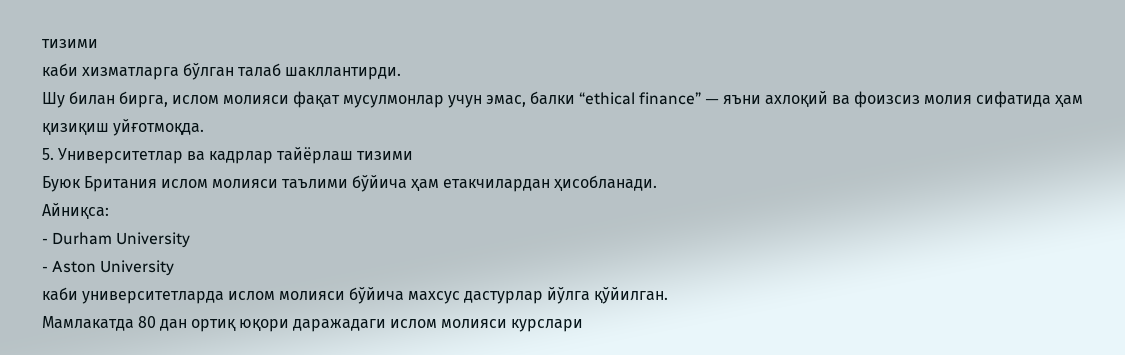тизими
каби хизматларга бўлган талаб шакллантирди.
Шу билан бирга, ислом молияси фақат мусулмонлар учун эмас, балки “ethical finance” — яъни ахлоқий ва фоизсиз молия сифатида ҳам қизиқиш уйғотмоқда.
5. Университетлар ва кадрлар тайёрлаш тизими
Буюк Британия ислом молияси таълими бўйича ҳам етакчилардан ҳисобланади.
Айниқса:
- Durham University
- Aston University
каби университетларда ислом молияси бўйича махсус дастурлар йўлга қўйилган.
Мамлакатда 80 дан ортиқ юқори даражадаги ислом молияси курслари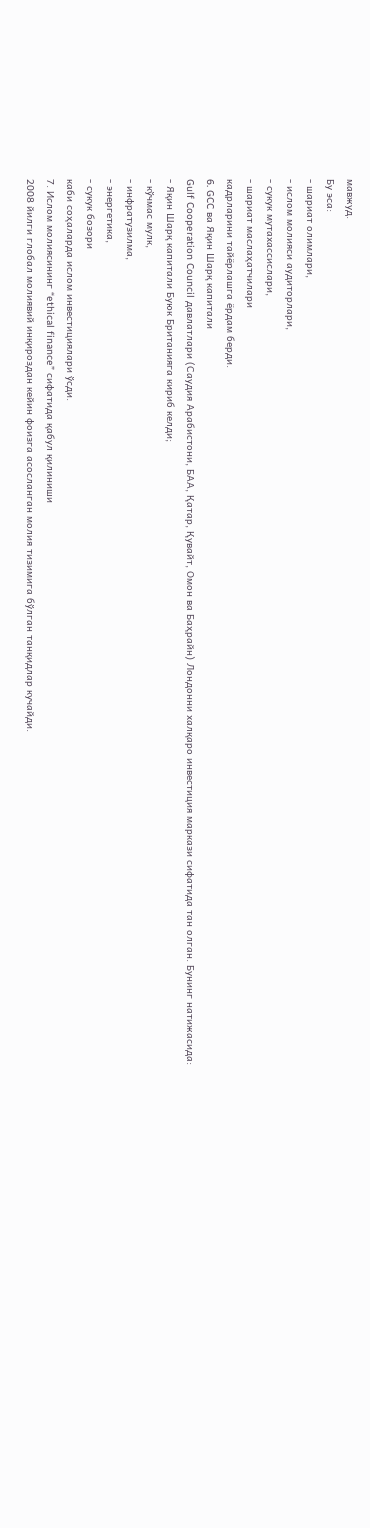мавжуд.
Бу эса:
- шариат олимлари,
- ислом молияси аудиторлари,
- сукук мутахассислари,
- шариат маслаҳатчилари
кадрларини тайёрлашга ёрдам берди.
6. GCC ва Яқин Шарқ капитали
Gulf Cooperation Council давлатлари (Саудия Арабистони, БАА, Қатар, Қувайт, Омон ва Баҳрайн) Лондонни халқаро инвестиция маркази сифатида тан олган. Бунинг натижасида:
- Яқин Шарқ капитали Буюк Британияга кириб келди;
- кўчмас мулк,
- инфратузилма,
- энергетика,
- сукук бозори
каби соҳаларда ислом инвестициялари ўсди.
7. Ислом молиясининг “ethical finance” сифатида қабул қилиниши
2008 йилги глобал молиявий инқироздан кейин фоизга асосланган молия тизимига бўлган танқидлар кучайди.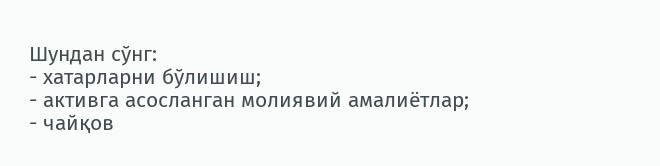Шундан сўнг:
- хатарларни бўлишиш;
- активга асосланган молиявий амалиётлар;
- чайқов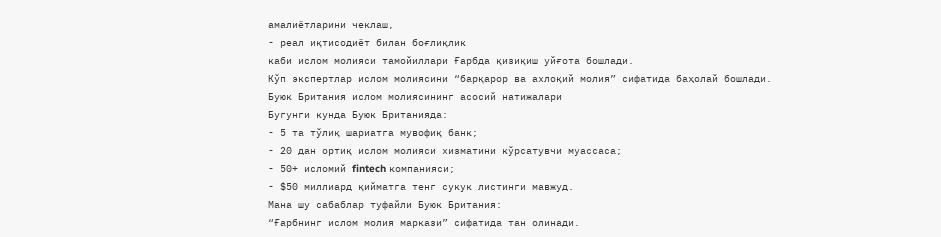амалиётларини чеклаш,
- реал иқтисодиёт билан боғлиқлик
каби ислом молияси тамойиллари Ғарбда қизиқиш уйғота бошлади.
Кўп экспертлар ислом молиясини “барқарор ва ахлоқий молия” сифатида баҳолай бошлади.
Буюк Британия ислом молиясининг асосий натижалари
Бугунги кунда Буюк Британияда:
- 5 та тўлиқ шариатга мувофиқ банк;
- 20 дан ортиқ ислом молияси хизматини кўрсатувчи муассаса;
- 50+ исломий fintech компанияси;
- $50 миллиард қийматга тенг сукук листинги мавжуд.
Мана шу сабаблар туфайли Буюк Британия:
“Ғарбнинг ислом молия маркази” сифатида тан олинади.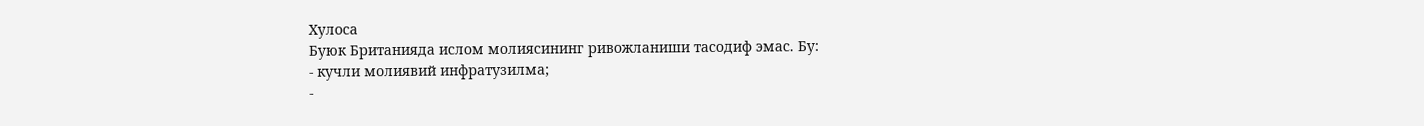Хулоса
Буюк Британияда ислом молиясининг ривожланиши тасодиф эмас. Бу:
- кучли молиявий инфратузилма;
-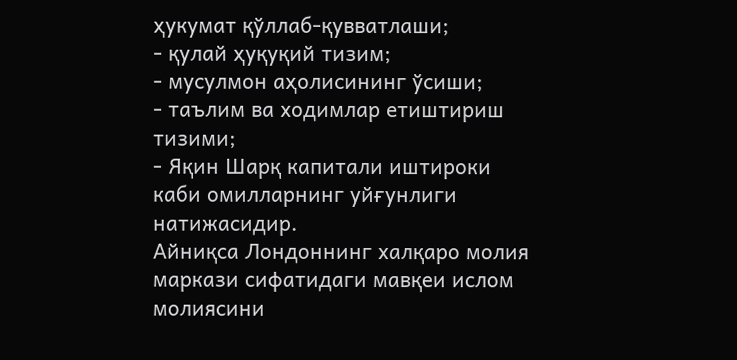ҳукумат қўллаб-қувватлаши;
- қулай ҳуқуқий тизим;
- мусулмон аҳолисининг ўсиши;
- таълим ва ходимлар етиштириш тизими;
- Яқин Шарқ капитали иштироки
каби омилларнинг уйғунлиги натижасидир.
Айниқса Лондоннинг халқаро молия маркази сифатидаги мавқеи ислом молиясини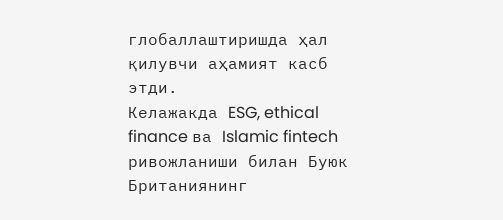глобаллаштиришда ҳал қилувчи аҳамият касб этди.
Келажакда ESG, ethical finance ва Islamic fintech ривожланиши билан Буюк Британиянинг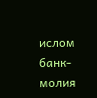ислом банк-молия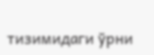тизимидаги ўрни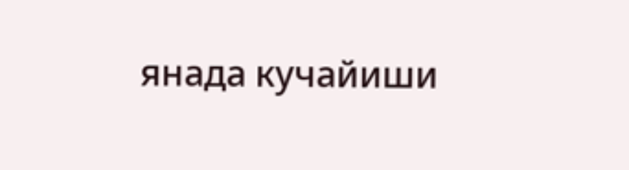янада кучайиши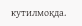кутилмоқда.